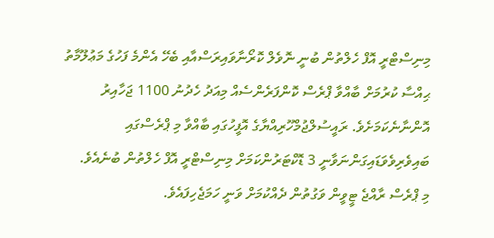މިނިސްޓްރީ އޮފް ހެލްތުން ބުނީ ނޮވެލް ކޮރޯނާވައިރަސްއާއި ބެހޭ އެންމެ ފަހުގެ މަޢުލޫމާތު ޙިއްސާ ކުރުމަށް ބާއްވާ ޕްރެސް ކޮންފަރެންސެއް މިއަދު ހެދުނު 1100 ޖަހާއިރު އޮންނާނެކަމަށެވެ. ރައީސުލްޖުމްހޫރިއްޔާގެ އޮފީހުގައި ބާއްވާ މި ޕްރެސްގައި ބައިވެރިވެވަޑައިގަންނަވާނީ 3 ޑޮކްޓަރުންކަމަށް މިނިސްޓްރީ އޮފް ހެލްތުން ބުނެއެވެ.
މި ޕްރެސް ރާއްޖެ ޓީވީން ވަގުތުން ދެއްކުމަށް ވަނީ ހަމަޖެހިފައެވެ.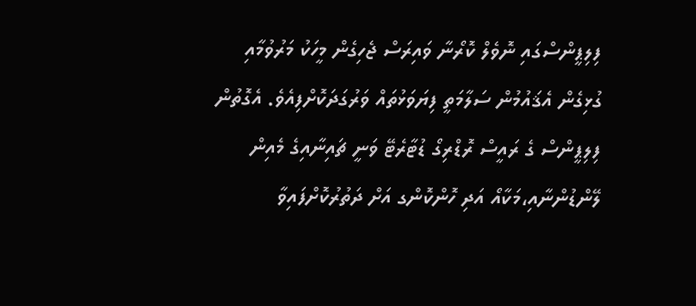ފިލިޕީންސްގައި ނޮވެލް ކޮރޯނާ ވައިރަސް ޖެހިގެން މީހަކު މަރުވުމާއި ގުޅިގެން އެޤައުމުން ސަލާމަތީ ފިޔަވަޅުތައް ވަރުގަދަކޮށްފިއެވެ. އެގޮތުން ފިލިޕީންސް ގެ ރައީސް ރޮޑްރިގޯ ޑުޓާރެޓޭ ވަނީ ޗައިނާއިގެ މެއިން ލޭންޑުންނާއި،މަކާއޯ އަދި ހޮންކޮންގ އަށް ދަތުރުކޮށްފައިވާ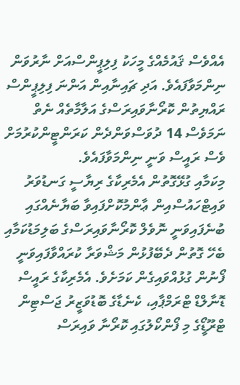އެއްވެސް ޤައުމެއްގެ މީހަކު ފިލިޕީންސްއަށް ނާރުވަން ނިންމަވާފައެވެ. އަދި ޗައިނާއިން އަންނަ ފިލިޕީންސް ރައްޔިތުން ކޮރޯނާވައިރަސްގެ އަލާމާތެއް ނެތް ނަމަވެސް 14 ދުވަސްވަންދެން ކަރަންޓީންކުރުމަށް ވެސް ރައީސް ވަނީ ނިންމަވާފައެވެ.
މިކަމާއި ގުޅޭގޮތުން އެމެރިކާގެ ރިޔާސީ ގަނޑުވަރު ވައިޓްހައުސްއިން ޢާންމުކޮށްފައިވާ ބަޔާނެއްގައި ބުނެފައިވަނީ ނޮވެލް ކޮރޯނާވައިރަސްގެ ބަލިމަޑުކަމާއި ބެހޭ ގޮތުން ދެބޭފުޅުން މަޝްވަރާ ކުރައްވާފައިވަނީ ފޯނުން ގުޅުއްވައިގެން ކަމަށެވެ. އެމެރިކާގެ ރައީސް ޑޮނާލްޑް ޓްރަމްޕާއި، ކެނެޑާގެ ބޮޑުވަޒީރު ޖަސްޓިން ޓްރޫޑީޯގެ މި ފޯންކޯލުގައި ކޮރޯނާ ވައިރަސް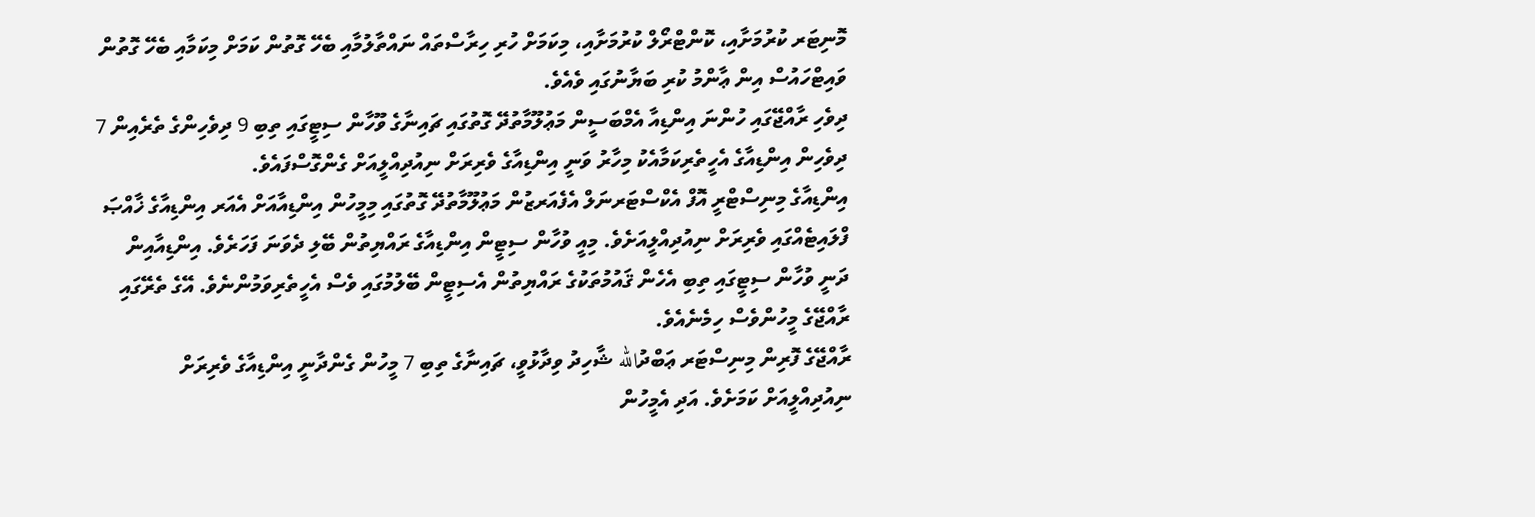މޮނިޓަރ ކުރުމަށާއި، ކޮންޓްރޯލް ކުރުމަށާއި، މިކަމަށް ހުރި ހިރާސްތައް ނައްތާލުމާއި ބެހޭ ގޮތުން ކަމަށް މިކަމާއި ބެހޭ ގޮތުން ވައިޓްހައުސް އިން ޢާންމު ކުރި ބަޔާނުގައި ވެއެވެ.
ދިވެހި ރާއްޖޭގައި ހުންނަ އިންޑިއާ އެމްބަސީން މަޢުލޫމާތުދޭ ގޮތުގައި ޗައިނާގެ ވޫހާން ސިޓީގައި ތިބި 9 ދިވެހިންގެ ތެރެއިން 7 ދިވެހިން އިންޑިއާގެ އެހީތެރިކަމާއެކު މިހާރު ވަނީ އިންޑިއާގެ ވެރިރަށް ނިއުދިއްލީއަށް ގެންގޮސްފައެވެ.
އިންޑިއާގެ މިނިސްޓްރީ އޮފް އެކްސްޓަރނަލް އެފެއަރޒުން މަޢުލޫމާތުދޭ ގޮތުގައި މިމީހުން އިންޑިއާއަށް އެއަރ އިންޑިއާގެ ޚާއްޞަ ފްލައިޓެއްގައި ވެރިރަށް ނިއުދިއްލީއަށެވެ. މިއީ ވުހާން ސިޓީން އިންޑިއާގެ ރައްޔިތުން ބޭލި ދެވަނަ ފަހަރެވެ. އިންޑިއާއިން ދަނީ ވުހާން ސިޓީގައި ތިބި އެހެން ޤައުމުތަކުގެ ރައްޔިތުން އެސިޓީން ބޭލުމުގައި ވެސް އެހީތެރިވަމުންނެވެ. އޭގެ ތެރޭގައި ރާއްޖޭގެ މީހުންވެސް ހިމެނެއެވެ.
ރާއްޖޭގެ ފޮރިން މިނިސްޓަރ ޢަބްދުالله ޝާހިދު ވިދާޅުވީ، ޗައިނާގެ ތިބި 7 މީހުން ގެންދާނީ އިންޑިއާގެ ވެރިރަށް ނިއުދިއްލީއަށް ކަމަށެވެ. އަދި އެމީހުން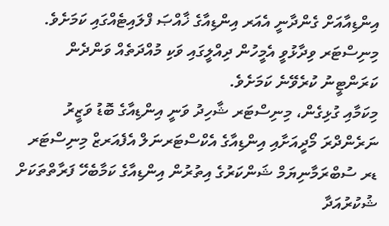އިންޑިއާއަށް ގެންދާނީ އެއަރ އިންޑިއާގެ ޚާއްޞަ ފްލައިޓެއްގައި ކަމަށެވެ. މިނިސްޓަރ ވިދާޅުވީ އެމީހުން ދިއްލީގައި ވަކި މުއްދަތެއް ވަންދެން ކަރަންޓީނު ކުރެވޭނެ ކަމަށެވެ.
މިކަމާއި ގުޅިގެން، މިނިސްޓަރ ޝާހިދު ވަނީ އިންޑިއާގެ ބޮޑު ވަޒީރު ނަރެންދްރަ މޯދީއަށާއި އިންޑިއާގެ އެކްސްޓަރނަލް އެފެއަރޒް މިނިސްޓަރ ޑރ ސުބްރަމާނިޔަމް ޝަންކަރުގެ އިތުރުން އިންޑިއާގެ ކަމާބެހޭ ފަރާތްތަކަށް ޝުކުރުއަދާ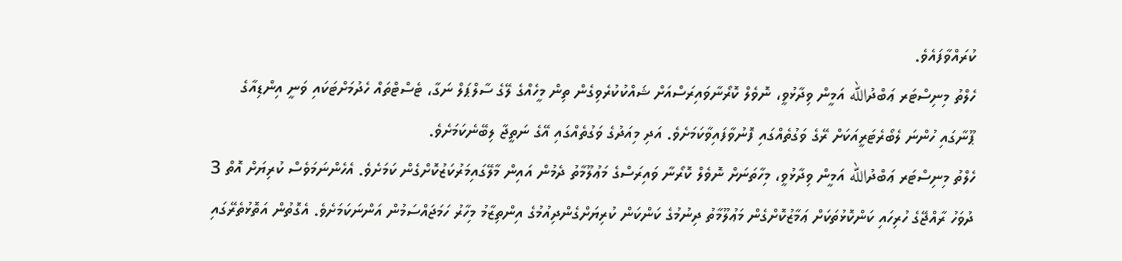ކުރައްވާފައެވެ.
ހެލްތު މިނިސްޓަރ ޢަބްދުالله އަމީން ވިދާޅުވީ، ނޮވެލް ކޮރޯނާވައިރަސްއަށް ޝައްކުކުރެވިގެން ތިން މީހެއްގެ ލޭގެ ސާލްޕަލް ނަގާ، ޓެސްޓްތައް ހެދުމަށްޓަކައި ވަނީ އިންޑިއާގެ ޕޫނާގައި ހުންނަ ލެބޯރެޓަރީއަކަށް ރޭގެ ވަގުތެއްގައި ފޮނުވާފައިވާކަމަށެވެ. އަދި މިއަދުގެ ވަގުތެއްގައި އޭގެ ނަތީޖާ ލިބޭނެކަމަށެވެ.
ހެލްތު މިނިސްޓަރ ޢަބްދުالله އަމީން ވިދާޅުވީ، މިހާތަނަށް ނޮވެލް ކޮރޯނާ ވައިރަސްގެ މަޢުލޫމާތު ދެމުން އައިން މާލޭގައިމަރުކަޒުކޮށްގެން ކަމަށެވެ. އެހެންނަމަވެސް ކުރިޔަށް އޮތް 3 ދުވަހު ރާއްޖޭގެ ހުރިހައި ކަންކޮޅުތަކަށް ޢަމާޒުކޮށްގެން މަޢުލޫމާތު ދިނުމުގެ ކަންކަން ކުރިޔަށްގެންދިއުމުގެ އިންތިޒާމު މިހާރު ހަމަޖައްސަމުން އަންނަކަމަށެވެ. އެގޮތުން އަތޮޅުތެރޭގައި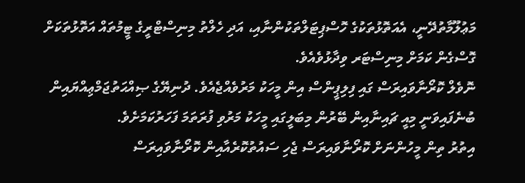މަޢުލޫމާތުދޭނީ، އެއަތޮޅުތަކުގެ ހޮސްޕިޓަލްތަކުންނާއި، އަދި ހެލްތު މިނިސްޓްރީގެ ޓީމުތައް އަތޮޅުތަކަށް ގޮސްގެން ކަމަށް މިނިސްޓަރ ވިދާޅުވެއެވެ.
ނޮވެލް ކޮރޯނާވައިރަސް ގައި ފިލިޕީންސް އިން މީހަކު މަރުވެއްޖެއެވެ. ދުނިޔޭގެ ޞިއްޙަތުޖަމްޢިއްޔައިން ބުނެފައިވަނީ މިއީ ޗައިނާއިން ބޭރުން މިބަލީގައި މީހަކު މަރުވި ފުރަތަމަ ފަހަރުކަމަށެވެ.
އިތުރު ތިން މީހުންނަށް ކޮރޯނާވައިރަސް ޖެހި ސައުތުކޮރެއާއިން ކޮރޯނާވައިރަސް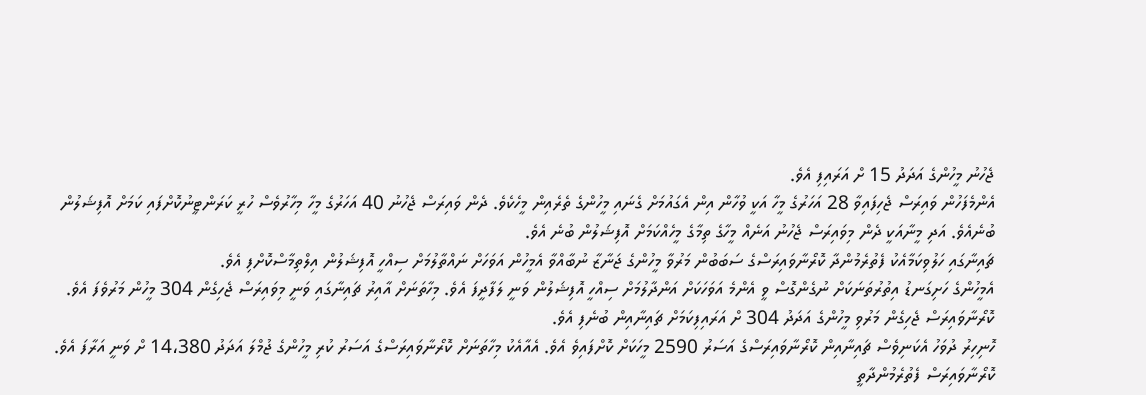ޖެހުނު މީހުންގެ އަދަދު 15 ށް އަރައިފި އެވެ.
އެންމެފަހުން ވައިރަސް ޖެހިފައިވާ 28 އަހަރުގެ މީހާ އަކީ ވުހާން އިން އެގައުމަށް ގެނައި މީހުންގެ ތެރެއިން މީހެކެވެ. ދެން ވައިރަސް ޖެހުނު 40 އަހަރުގެ މީހާ މިހާރުވެސް ހުރީ ކަރަންޓީނުކޮށްފައި ކަމަށް އޮފިޝަލުން ބުނެއެވެ. އަދި މީނާއަކީ ދެން މިވައިރަސް ޖެހުނު އަނެއް މީހާގެ ތިމާގެ މީހެއްކަމަށް އޮފިޝަލުން ބުނެ އެވެ.
ޗައިނާގައި ހަލުވިކަމާއެކު ފެތުރެމުންދާ ކޮރޯނާވައިރަސްގެ ސަބަބުން މަރުވާ މީހުންގެ ޖަނާޒާ ނުބާއްވާ އެމީހުން އަވަހަށް ނައްތާލުމަށް ސިއްހީ އޮފިޝަލުން އިލްތިމާސްކޮށްފި އެވެ.
އެމީހުންގެ ހަށިގަނޑު އިތުރުތަނަކަށް ނުގެންގޮސް ވީ އެންމެ އަވަހަކަށް އަންދާލުމަށް ސިއްހީ އޮފިޝަލުން ވަނީ ލަފާދީފަ އެވެ. މިހާތަނަށް އާއިރު ޗައިނާގައި ވަނީ މިވައިރަސް ޖެހިގެން 304 މީހުން މަރުވެފަ އެވެ.
ކޮރޯނާވައިރަސް ޖެހިގެން މަރުވި މީހުންގެ އަދަދު 304 ށް އަރައިފިކަމަށް ޗައިނާއިން ބުނެފި އެވެ.
ހޮނިހިރު ދުވަހު އެކަނިވެސް ޗައިނާއިން ކޮރޯނާވައިރަސްގެ އަސަރު 2590 މީހަކަށް ކޮށްފައިވެ އެވެ. އެއާއެކު މިހާތަނަށް ކޮރޯނާވައިރަސްގެ އަސަރު ކުރި މީހުންގެ ޖުމްލަ އަދަދު 14،380 ށް ވަނީ އަރާފަ އެވެ.
ކޮރޯނާވައިރަސް ފެތުރެމުންދާތީ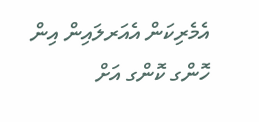އެމެރިކަން އެއަރލައިން އިން ހޮންގ ކޮންގ އަށް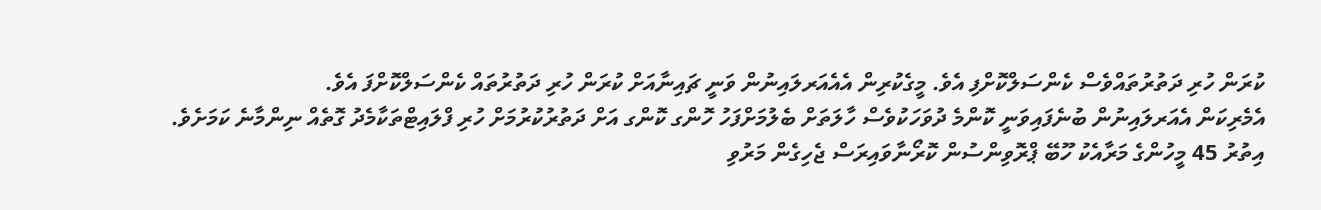ކުރަން ހުރި ދަތުރުތައްވެސް ކެންސަލްކޮށްފި އެވެ. މީގެކުރިން އެއެއަރލައިނުން ވަނީ ޗައިނާއަށް ކުރަން ހުރި ދަތުރުތައް ކެންސަލްކޮށްފަ އެވެ.
އެމެރިކަން އެއަރލައިނުން ބުނެފައިވަނީ ކޮންމެ ދުވަހަކުވެސް ހާލަތަށް ބެލުމަށްފަހު ހޮންގ ކޮންގ އަށް ދަތުރުކުރުމަށް ހުރި ފްލައިޓްތަކާމެދު ގޮތެއް ނިންމާނެ ކަމަށެވެ.
އިތުރު 45 މީހުންގެ މަރާއެކު ހޫބޭ ޕްރޮވިންސުން ކޮރޯނާވައިރަސް ޖެހިގެން މަރުވި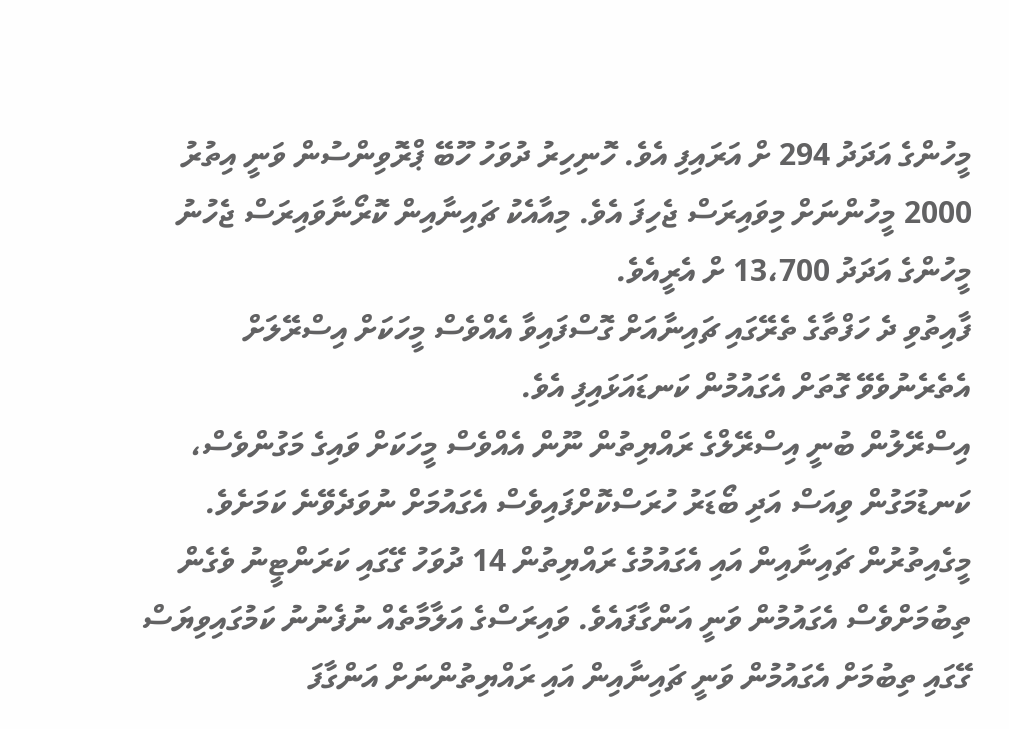މީހުންގެ އަދަދު 294 ށް އަރައިފި އެވެ. ހޮނިހިރު ދުވަހު ހޫބޭ ޕްރޮވިންސުން ވަނީ އިތުރު 2000 މީހުންނަށް މިވައިރަސް ޖެހިފަ އެވެ. މިއާއެކު ޗައިނާއިން ކޮރޯނާވައިރަސް ޖެހުނު މީހުންގެ އަދަދު 13،700 ށް އެރީއެވެ.
ފާއިތުވި ދެ ހަފްތާގެ ތެރޭގައި ޗައިނާއަށް ގޮސްފައިވާ އެއްވެސް މީހަކަށް އިސްރޭލަށް އެތެރެނުވެވޭ ގޮތަށް އެގައުމުން ކަނޑައަޅައިފި އެވެ.
އިސްރޭލުން ބުނީ އިސްރޭލްގެ ރައްޔިތުން ނޫން އެއްވެސް މީހަކަށް ވައިގެ މަގުންވެސް، ކަނޑުމަގުން ވިއަސް އަދި ބޯޑަރު ހުރަސްކޮށްފައިވެސް އެގައުމަށް ނުވަދެވޭނެ ކަމަށެވެ. މީގެއިތުރުން ޗައިނާއިން އައި އެގައުމުގެ ރައްޔިތުން 14 ދުވަހު ގޭގައި ކަރަންޓީނު ވެގެން ތިބުމަށްވެސް އެގައުމުން ވަނީ އަންގާފައެވެ. ވައިރަސްގެ އަލާމާތެއް ނުފެނުނު ކަމުގައިވިޔަސް ގޭގައި ތިބުމަށް އެގައުމުން ވަނީ ޗައިނާއިން އައި ރައްޔިތުންނަށް އަންގާފަ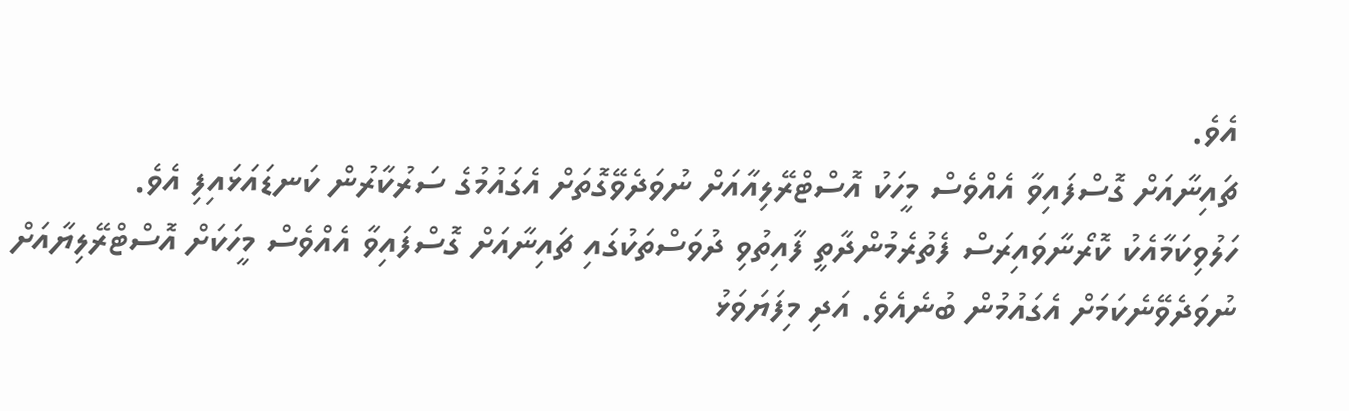އެވެ.
ޗައިނާއަށް ގޮސްފައިވާ އެއްވެސް މީހަކު އޮސްޓްރޭލިއާއަށް ނުވަދެވޭގޮތަށް އެގައުމުގެ ސަރުކާރުން ކަނޑައަޅައިފި އެވެ.
ހަލުވިކަމާއެކު ކޮރޯނާވައިރަސް ފެތުރެމުންދާތީ ފާއިތުވި ދުވަސްތަކުގައި ޗައިނާއަށް ގޮސްފައިވާ އެއްވެސް މީހަކަށް އޮސްޓްރޭލިޔާއަށް ނުވަދެވޭނެކަމަށް އެގައުމުން ބުނެއެވެ. އަދި މިފަޔަވަޅު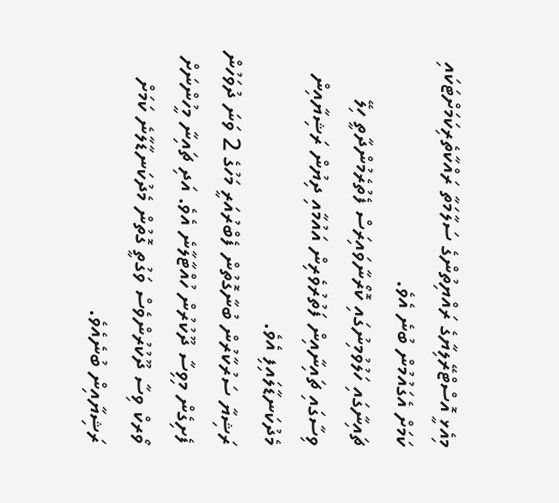މިއެޅީ އޮސްޓްރޭލިޔާގެ ރައްޔިތުންގެ ސަލާމަތާ ރައްކާތެރިކަމަށްޓަކައި ކަމަށް އެގައުމުން ބުނެ އެވެ.
ޗައިނާގައި ހަލުވުމިނުގައި ކޮރޯނާވައިރަސް ފެތުރެމުންދާތީ ހިލޭ ވިސާގައި ޗައިނާއިން ފަތުރުވެރިން އައުމާއި ދިޔުން ރަޝިޔާއިން މެދުކަނޑާލައިފި އެވެ.
ރަޝިޔާ ސަރުކާރުން ބުނާގޮތުން ފެބްރުއަރީ މަހުގެ 2 ވަނަ ދުވަހުން ފެށިގެން މިވިސާ ދޫކުރުން ހުއްޓާލާނެ އެވެ. އަދި ޗައިނާ މީހުންނަށް ވޯރކް ވިސާ ދޫކުރުންވެސް ވަގުތީ ގޮތުން މެދުކަނޑާލާނެ ކަމަށް ރަޝިޔާއިން ބުނެއެވެ.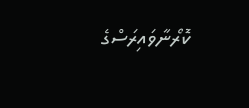ކޮރޯނާވައިރަސްގެ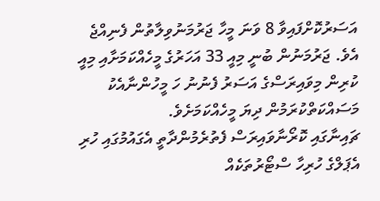އަސަރުކޮށްފައިވާ 8 ވަނަ މީހާ ޖަރުމަނުވިލާތުން ފެނިއްޖެ އެވެ. ޖަރުމަނުން ބުނީ މިއީ 33 އަހަރުގެ މީހެއްކަމަށާއި މިއީ ކުރިން މިވައިރަސްގެ އަސަރު ފެނުނު ހަ މީހުންނާއެކު މަސައްކަތްކުރަމުން ދިޔަ މީހެއްކަމަށެވެ.
ޗައިނާގައި ކޮރޯނާވައިރަސް ފެތުރެމުންދާތީ އެގައުމުގައި ހުރި އެޕަލްގެ ހުރިހާ ސްޓޯރުތަކެއް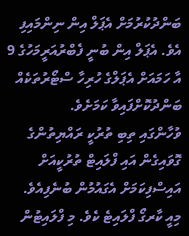ބަންދުކުރުމަށް އެޕަލް އިން ނިންމައިފި އެވެ. އެޕަލް އިން ބުނީ ފެބްރުއަރީމަހުގެ 9 އާ ހަމައަށް އެޕަލްގެ ހުރިހާ ސްޓޯރުތަކެއް ބަންދުކޮށްފައިވާ ކަމަށެވެ.
ވުހާންގައި ތިބި ތުރުކީ ރައްޔިތުންގެ ގޮވައިގެން އައި ފްލައިޓް ތުރުކީއަށް އައިސްފިކަމަށް އެގައުމުން ބުނެފިއެވެ.
މިއީ ކާރގޯ ފްލައިޓެ ކެވެ. މި ފްލައިޓުން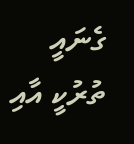ގެނައީ ތުރުކީ އާއި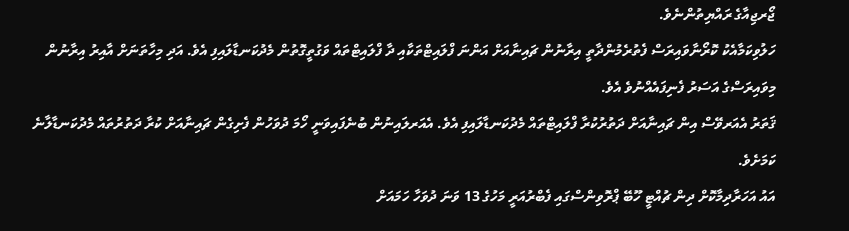ޖޯރޖިއާގެ ރައްޔިތުންނެވެ.
ހަލުވިކަމާއެކު ކޮރޯނާވައިރަސް ފެތުރެމުންދާތީ އިރާނުން ޗައިނާއަށް އަންނަ ފްލައިޓްތަކާއި ދާ ފްލައިޓްތައް ވަގުތީގޮތުން މެދުކަނޑާލައިފި އެވެ. އަދި މިހާތަނަށް އާއިރު އިރާނުން މިވައިރަސްގެ އަސަރު ފެނިފައެއްނުވެ އެވެ.
ޤަތަރު އެއަރވޭސް އިން ޗައިނާއަށް ދަތުރުކުރާ ފްލައިޓްތައް މެދުކަނޑާލައިފި އެވެ. އެއަރލައިނުން ބުނެފައިވަނީ ހޯމަ ދުވަހުން ފެށިގެން ޗައިނާއަށް ކުރާ ދަތުރުތައް މެދުކަނޑާލާނެ ކަމަށެވެ.
އައު އަހަރާދިމާކޮށް ދިން ޗުއްޓީ ހޫބޭ ޕްރޮވިންސްގައި ފެބްރުއަރީ މަހުގެ 13 ވަނަ ދުވަހާ ހަމައަށް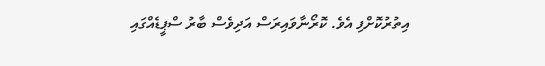އިތުރުކޮށްފި އެވެ. ކޮރޯނާވައިރަސް އަދިވެސް ބާރު ސްޕީޑެއްގައި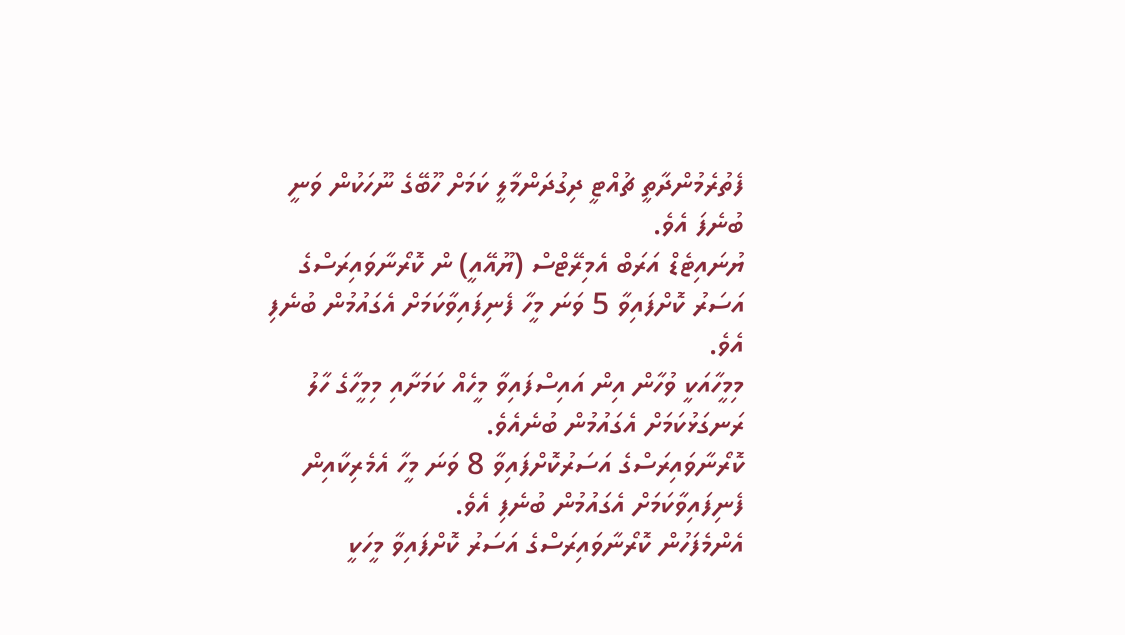ފެތުރެމުންދާތީ ޗުއްޓީ ދިގުދަންމާލީ ކަމަށް ހޫބޭގެ ނޫހަކުން ވަނީ ބުނެފަ އެވެ.
ޔުނައިޓެޑް އަރަބް އެމިރޭޓްސް (ޔޫއޭއީ) ން ކޮރޯނާވައިރަސްގެ އަސަރު ކޮށްފައިވާ 5 ވަނަ މީހާ ފެނިފައިވާކަމަށް އެގައުމުން ބުނެފި އެވެ.
މިމީހާއަކީ ވުހާން އިން އައިސްފައިވާ މީހެއް ކަމަށާއި މިމީހާގެ ހާލު ރަނގަޅުކަމަށް އެގައުމުން ބުނެއެވެ.
ކޮރޯނާވައިރަސްގެ އަސަރުކޮށްފައިވާ 8 ވަނަ މީހާ އެމެރިކާއިން ފެނިފައިވާކަމަށް އެގައުމުން ބުނެފި އެވެ.
އެންމެފަހުން ކޮރޯނާވައިރަސްގެ އަސަރު ކޮށްފައިވާ މީހަކީ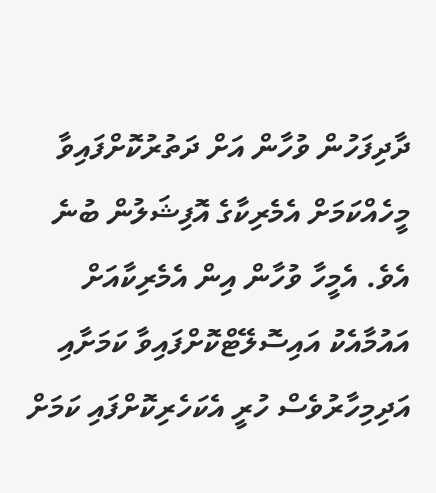ދާދިފަހުން ވުހާން އަށް ދަތުރުކޮށްފައިވާ މީހެއްކަމަށް އެމެރިކާގެ އޮފިޝަލުން ބުނެ އެވެ. އެމީހާ ވުހާން އިން އެމެރިކާއަށް އައުމާއެކު އައިސޮލޭޓްކޮށްފައިވާ ކަމަށާއި އަދިމިހާރުވެސް ހުރީ އެކަހެރިކޮށްފައި ކަމަށް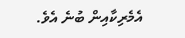އެމެރިކާއިން ބުނެ އެވެ.